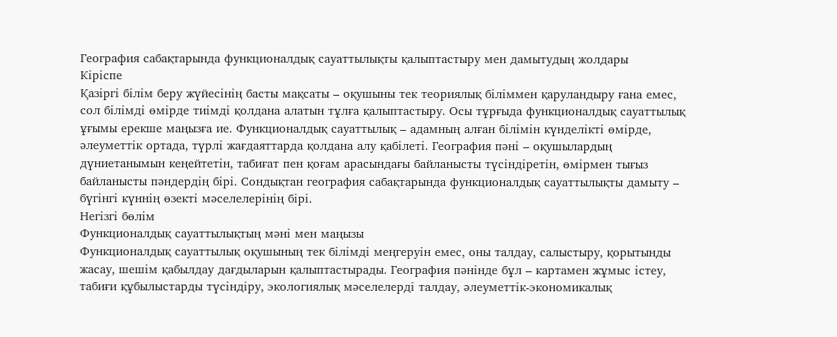География сабақтарында функционалдық сауаттылықты қалыптастыру мен дамытудың жолдары
Кіріспе
Қазіргі білім беру жүйесінің басты мақсаты – оқушыны тек теориялық біліммен қаруландыру ғана емес, сол білімді өмірде тиімді қолдана алатын тұлға қалыптастыру. Осы тұрғыда функционалдық сауаттылық ұғымы ерекше маңызға ие. Функционалдық сауаттылық – адамның алған білімін күнделікті өмірде, әлеуметтік ортада, түрлі жағдаяттарда қолдана алу қабілеті. География пәні – оқушылардың дүниетанымын кеңейтетін, табиғат пен қоғам арасындағы байланысты түсіндіретін, өмірмен тығыз байланысты пәндердің бірі. Сондықтан география сабақтарында функционалдық сауаттылықты дамыту – бүгінгі күннің өзекті мәселелерінің бірі.
Негізгі бөлім
Функционалдық сауаттылықтың мәні мен маңызы
Функционалдық сауаттылық оқушының тек білімді меңгеруін емес, оны талдау, салыстыру, қорытынды жасау, шешім қабылдау дағдыларын қалыптастырады. География пәнінде бұл – картамен жұмыс істеу, табиғи құбылыстарды түсіндіру, экологиялық мәселелерді талдау, әлеуметтік-экономикалық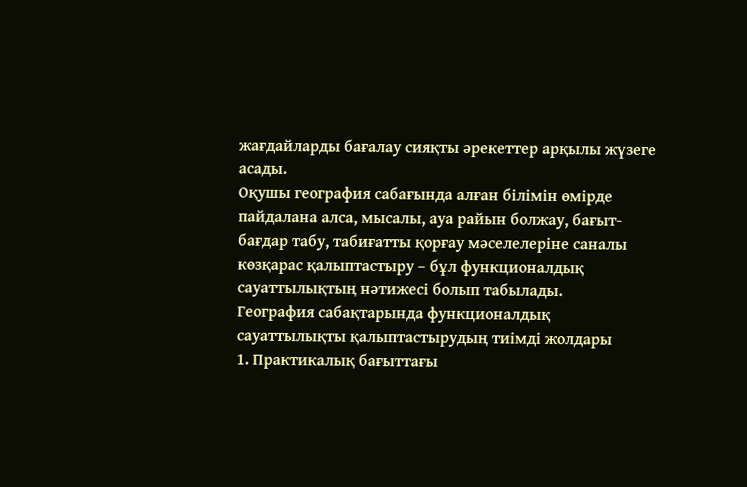жағдайларды бағалау сияқты әрекеттер арқылы жүзеге асады.
Оқушы география сабағында алған білімін өмірде пайдалана алса, мысалы, ауа райын болжау, бағыт-бағдар табу, табиғатты қорғау мәселелеріне саналы көзқарас қалыптастыру – бұл функционалдық сауаттылықтың нәтижесі болып табылады.
География сабақтарында функционалдық сауаттылықты қалыптастырудың тиімді жолдары
1. Практикалық бағыттағы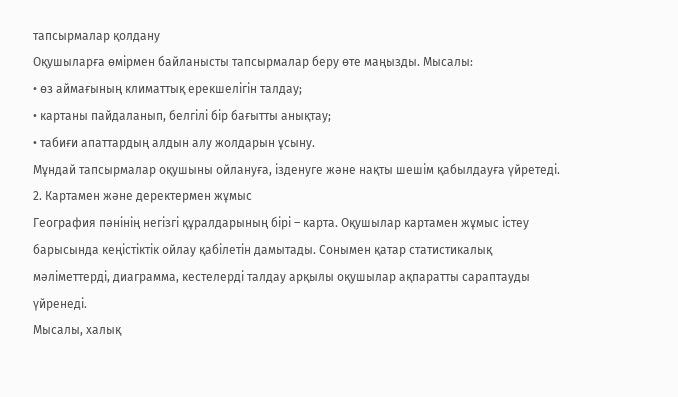тапсырмалар қолдану
Оқушыларға өмірмен байланысты тапсырмалар беру өте маңызды. Мысалы:
• өз аймағының климаттық ерекшелігін талдау;
• картаны пайдаланып, белгілі бір бағытты анықтау;
• табиғи апаттардың алдын алу жолдарын ұсыну.
Мұндай тапсырмалар оқушыны ойлануға, ізденуге және нақты шешім қабылдауға үйретеді.
2. Картамен және деректермен жұмыс
География пәнінің негізгі құралдарының бірі – карта. Оқушылар картамен жұмыс істеу барысында кеңістіктік ойлау қабілетін дамытады. Сонымен қатар статистикалық мәліметтерді, диаграмма, кестелерді талдау арқылы оқушылар ақпаратты сараптауды үйренеді.
Мысалы, халық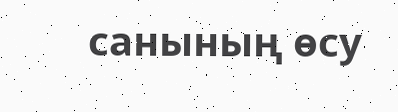санының өсу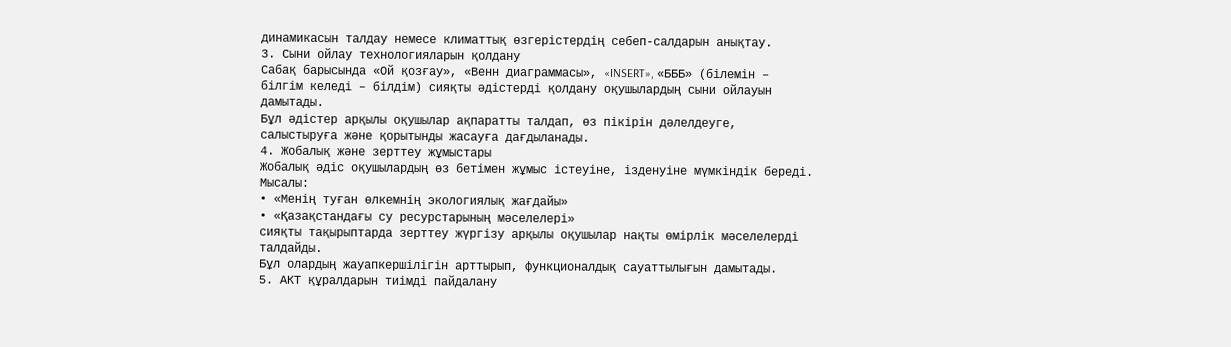динамикасын талдау немесе климаттық өзгерістердің себеп-салдарын анықтау.
3. Сыни ойлау технологияларын қолдану
Сабақ барысында «Ой қозғау», «Венн диаграммасы», «INSERT», «БББ» (білемін – білгім келеді – білдім) сияқты әдістерді қолдану оқушылардың сыни ойлауын дамытады.
Бұл әдістер арқылы оқушылар ақпаратты талдап, өз пікірін дәлелдеуге, салыстыруға және қорытынды жасауға дағдыланады.
4. Жобалық және зерттеу жұмыстары
Жобалық әдіс оқушылардың өз бетімен жұмыс істеуіне, ізденуіне мүмкіндік береді. Мысалы:
• «Менің туған өлкемнің экологиялық жағдайы»
• «Қазақстандағы су ресурстарының мәселелері»
сияқты тақырыптарда зерттеу жүргізу арқылы оқушылар нақты өмірлік мәселелерді талдайды.
Бұл олардың жауапкершілігін арттырып, функционалдық сауаттылығын дамытады.
5. АКТ құралдарын тиімді пайдалану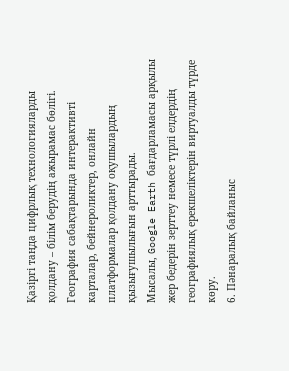Қазіргі таңда цифрлық технологияларды қолдану – білім берудің ажырамас бөлігі. География сабақтарында интерактивті карталар, бейнероликтер, онлайн платформалар қолдану оқушылардың қызығушылығын арттырады.
Мысалы, Google Earth бағдарламасы арқылы жер бедерін зерттеу немесе түрлі елдердің географиялық ерекшеліктерін виртуалды түрде көру.
6. Пәнаралық байланыс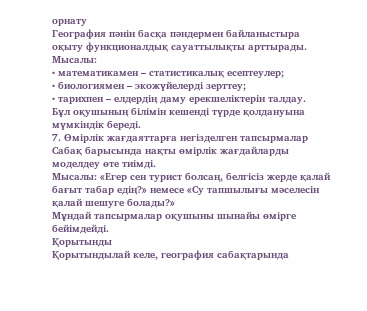орнату
География пәнін басқа пәндермен байланыстыра оқыту функционалдық сауаттылықты арттырады.
Мысалы:
• математикамен – статистикалық есептеулер;
• биологиямен – экожүйелерді зерттеу;
• тарихпен – елдердің даму ерекшеліктерін талдау.
Бұл оқушының білімін кешенді түрде қолдануына мүмкіндік береді.
7. Өмірлік жағдаяттарға негізделген тапсырмалар
Сабақ барысында нақты өмірлік жағдайларды моделдеу өте тиімді.
Мысалы: «Егер сен турист болсаң, белгісіз жерде қалай бағыт табар едің?» немесе «Су тапшылығы мәселесін қалай шешуге болады?»
Мұндай тапсырмалар оқушыны шынайы өмірге бейімдейді.
Қорытынды
Қорытындылай келе, география сабақтарында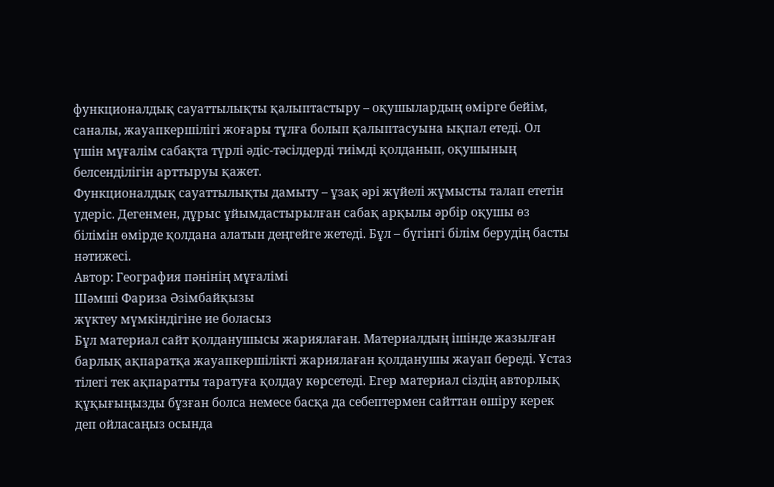функционалдық сауаттылықты қалыптастыру – оқушылардың өмірге бейім, саналы, жауапкершілігі жоғары тұлға болып қалыптасуына ықпал етеді. Ол үшін мұғалім сабақта түрлі әдіс-тәсілдерді тиімді қолданып, оқушының белсенділігін арттыруы қажет.
Функционалдық сауаттылықты дамыту – ұзақ әрі жүйелі жұмысты талап ететін үдеріс. Дегенмен, дұрыс ұйымдастырылған сабақ арқылы әрбір оқушы өз білімін өмірде қолдана алатын деңгейге жетеді. Бұл – бүгінгі білім берудің басты нәтижесі.
Автор: География пәнінің мұғалімі
Шәмші Фариза Әзімбайқызы
жүктеу мүмкіндігіне ие боласыз
Бұл материал сайт қолданушысы жариялаған. Материалдың ішінде жазылған барлық ақпаратқа жауапкершілікті жариялаған қолданушы жауап береді. Ұстаз тілегі тек ақпаратты таратуға қолдау көрсетеді. Егер материал сіздің авторлық құқығыңызды бұзған болса немесе басқа да себептермен сайттан өшіру керек деп ойласаңыз осында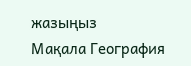жазыңыз
Мақала География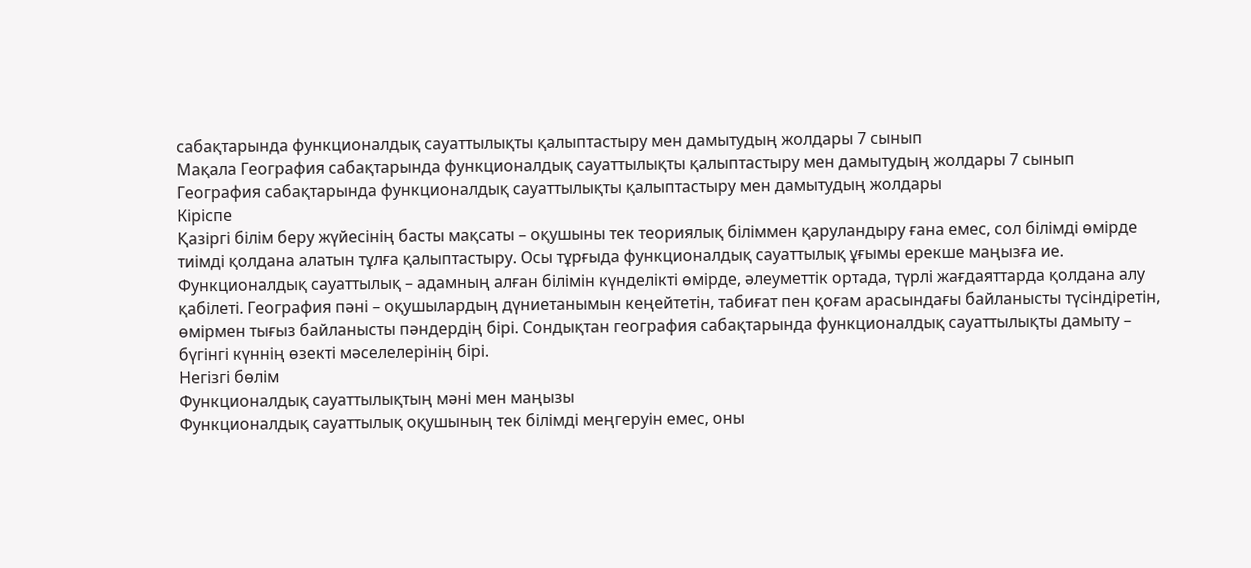сабақтарында функционалдық сауаттылықты қалыптастыру мен дамытудың жолдары 7 сынып
Мақала География сабақтарында функционалдық сауаттылықты қалыптастыру мен дамытудың жолдары 7 сынып
География сабақтарында функционалдық сауаттылықты қалыптастыру мен дамытудың жолдары
Кіріспе
Қазіргі білім беру жүйесінің басты мақсаты – оқушыны тек теориялық біліммен қаруландыру ғана емес, сол білімді өмірде тиімді қолдана алатын тұлға қалыптастыру. Осы тұрғыда функционалдық сауаттылық ұғымы ерекше маңызға ие. Функционалдық сауаттылық – адамның алған білімін күнделікті өмірде, әлеуметтік ортада, түрлі жағдаяттарда қолдана алу қабілеті. География пәні – оқушылардың дүниетанымын кеңейтетін, табиғат пен қоғам арасындағы байланысты түсіндіретін, өмірмен тығыз байланысты пәндердің бірі. Сондықтан география сабақтарында функционалдық сауаттылықты дамыту – бүгінгі күннің өзекті мәселелерінің бірі.
Негізгі бөлім
Функционалдық сауаттылықтың мәні мен маңызы
Функционалдық сауаттылық оқушының тек білімді меңгеруін емес, оны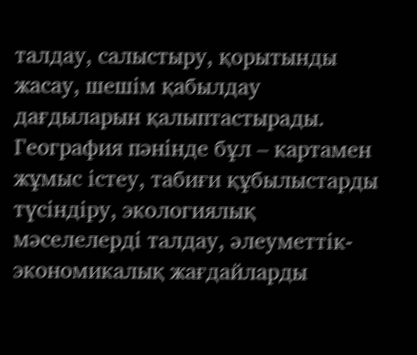талдау, салыстыру, қорытынды жасау, шешім қабылдау дағдыларын қалыптастырады. География пәнінде бұл – картамен жұмыс істеу, табиғи құбылыстарды түсіндіру, экологиялық мәселелерді талдау, әлеуметтік-экономикалық жағдайларды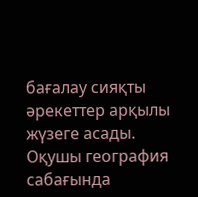бағалау сияқты әрекеттер арқылы жүзеге асады.
Оқушы география сабағында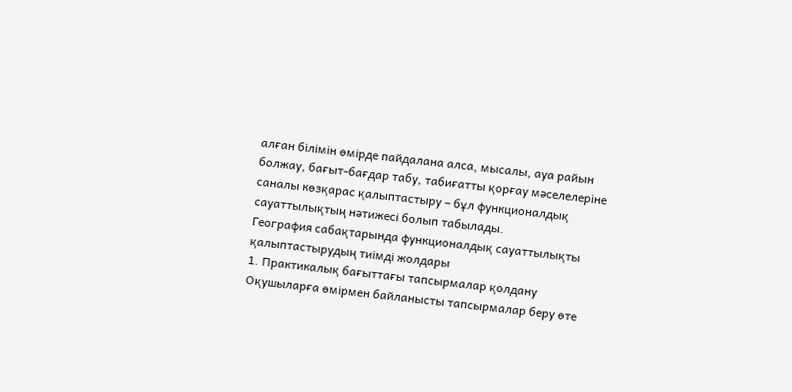алған білімін өмірде пайдалана алса, мысалы, ауа райын болжау, бағыт-бағдар табу, табиғатты қорғау мәселелеріне саналы көзқарас қалыптастыру – бұл функционалдық сауаттылықтың нәтижесі болып табылады.
География сабақтарында функционалдық сауаттылықты қалыптастырудың тиімді жолдары
1. Практикалық бағыттағы тапсырмалар қолдану
Оқушыларға өмірмен байланысты тапсырмалар беру өте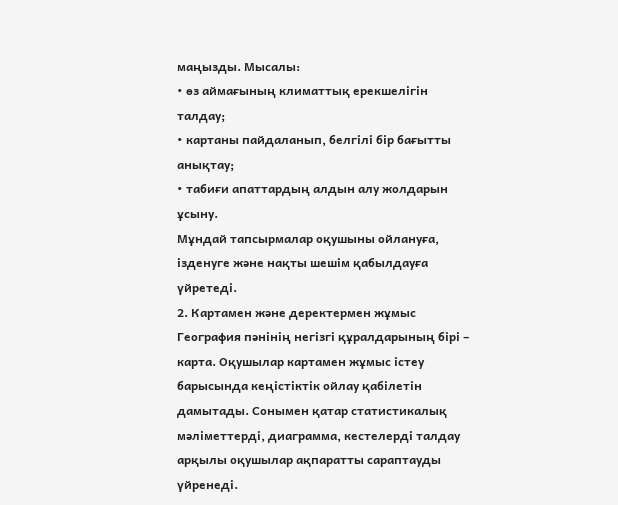маңызды. Мысалы:
• өз аймағының климаттық ерекшелігін талдау;
• картаны пайдаланып, белгілі бір бағытты анықтау;
• табиғи апаттардың алдын алу жолдарын ұсыну.
Мұндай тапсырмалар оқушыны ойлануға, ізденуге және нақты шешім қабылдауға үйретеді.
2. Картамен және деректермен жұмыс
География пәнінің негізгі құралдарының бірі – карта. Оқушылар картамен жұмыс істеу барысында кеңістіктік ойлау қабілетін дамытады. Сонымен қатар статистикалық мәліметтерді, диаграмма, кестелерді талдау арқылы оқушылар ақпаратты сараптауды үйренеді.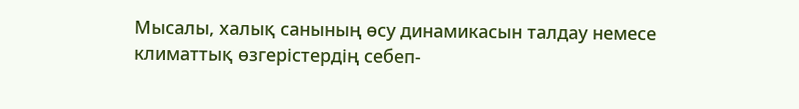Мысалы, халық санының өсу динамикасын талдау немесе климаттық өзгерістердің себеп-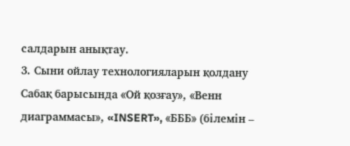салдарын анықтау.
3. Сыни ойлау технологияларын қолдану
Сабақ барысында «Ой қозғау», «Венн диаграммасы», «INSERT», «БББ» (білемін –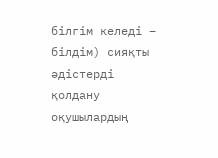білгім келеді – білдім) сияқты әдістерді қолдану оқушылардың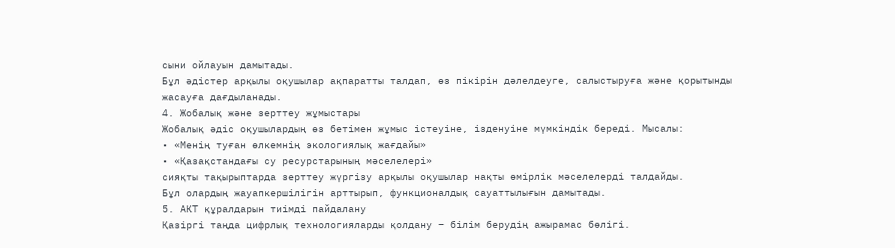сыни ойлауын дамытады.
Бұл әдістер арқылы оқушылар ақпаратты талдап, өз пікірін дәлелдеуге, салыстыруға және қорытынды жасауға дағдыланады.
4. Жобалық және зерттеу жұмыстары
Жобалық әдіс оқушылардың өз бетімен жұмыс істеуіне, ізденуіне мүмкіндік береді. Мысалы:
• «Менің туған өлкемнің экологиялық жағдайы»
• «Қазақстандағы су ресурстарының мәселелері»
сияқты тақырыптарда зерттеу жүргізу арқылы оқушылар нақты өмірлік мәселелерді талдайды.
Бұл олардың жауапкершілігін арттырып, функционалдық сауаттылығын дамытады.
5. АКТ құралдарын тиімді пайдалану
Қазіргі таңда цифрлық технологияларды қолдану – білім берудің ажырамас бөлігі.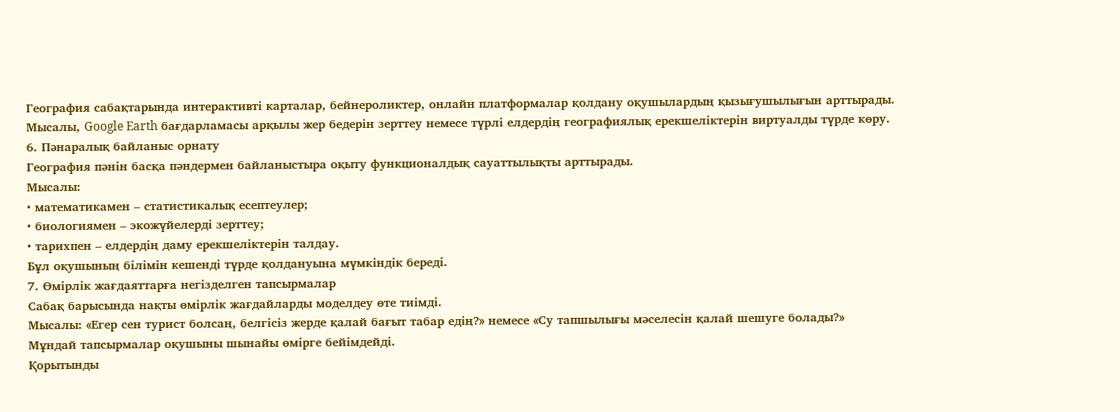География сабақтарында интерактивті карталар, бейнероликтер, онлайн платформалар қолдану оқушылардың қызығушылығын арттырады.
Мысалы, Google Earth бағдарламасы арқылы жер бедерін зерттеу немесе түрлі елдердің географиялық ерекшеліктерін виртуалды түрде көру.
6. Пәнаралық байланыс орнату
География пәнін басқа пәндермен байланыстыра оқыту функционалдық сауаттылықты арттырады.
Мысалы:
• математикамен – статистикалық есептеулер;
• биологиямен – экожүйелерді зерттеу;
• тарихпен – елдердің даму ерекшеліктерін талдау.
Бұл оқушының білімін кешенді түрде қолдануына мүмкіндік береді.
7. Өмірлік жағдаяттарға негізделген тапсырмалар
Сабақ барысында нақты өмірлік жағдайларды моделдеу өте тиімді.
Мысалы: «Егер сен турист болсаң, белгісіз жерде қалай бағыт табар едің?» немесе «Су тапшылығы мәселесін қалай шешуге болады?»
Мұндай тапсырмалар оқушыны шынайы өмірге бейімдейді.
Қорытынды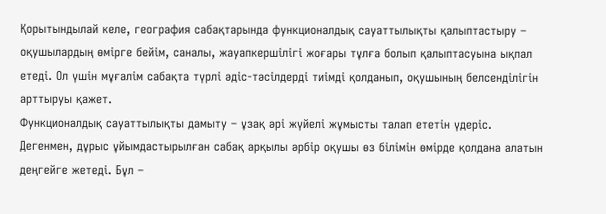Қорытындылай келе, география сабақтарында функционалдық сауаттылықты қалыптастыру – оқушылардың өмірге бейім, саналы, жауапкершілігі жоғары тұлға болып қалыптасуына ықпал етеді. Ол үшін мұғалім сабақта түрлі әдіс-тәсілдерді тиімді қолданып, оқушының белсенділігін арттыруы қажет.
Функционалдық сауаттылықты дамыту – ұзақ әрі жүйелі жұмысты талап ететін үдеріс. Дегенмен, дұрыс ұйымдастырылған сабақ арқылы әрбір оқушы өз білімін өмірде қолдана алатын деңгейге жетеді. Бұл –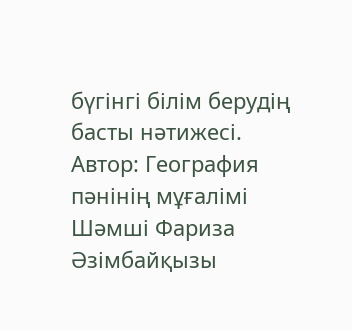бүгінгі білім берудің басты нәтижесі.
Автор: География пәнінің мұғалімі
Шәмші Фариза Әзімбайқызы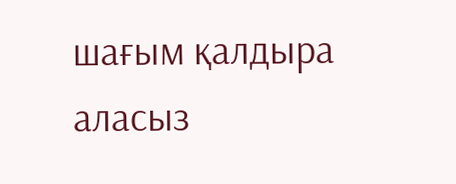шағым қалдыра аласыз